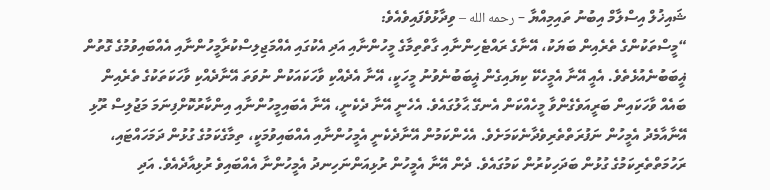ޝައިޚުލް އިސްލާމް އިބުނު ތައިމިއްޔާ – رحمه الله – ވިދާޅުވެފައިވެއެވެ:
“މީސްތަކުންގެ ތެރެއިން ބަޔަކު، އޭނާގެ ރައްޓެހިންނާއި ގާތްތިމާގެ މީހުންނާއި އަދި އެކުގައި އެއްމަޖިލިސްކުރާމީހުންނާއި އެއްބައިވުމުގެ ގޮތުން ޣީބަބުނެއުޅެތެވެ. އެއީ އޭނާ އެމީހެކޭ ކިޔައިގެން ޣީބަބުނެވުނު މީހަކީ، އޭނާ އެދެއްކި ވާހަކައަކުން ނުވަތަ އޭނާދެއްކި ވާހަކަތަކުގެ ތެރެއިން ބައެއް ވާހަކައިން ބަރީއަވެގެންވާ މީހެއްކަން އެނގޭ ޙާލުގައެވެ. އެހެނީ އޭނާ ދެކެނީ، އޭނާ އެބައިމީހުންނާއި އިންކާރުކޮށްފިނަމަ މަޖުލިސް ރޫޅި އޭނާއާމެދު އެމީހުން ނަފުރަތްތެރިވެދާނެކަމަށެވެ. އެހެންކަމުން އޭނާދެކެނީ އެމީހުންނާއި އެއްބައިވުމަކީ، ތިމާގެކަމުގެ ގުޅުން ދަމަހައްޓައި، ރަހުމަތްތެރިކަމުގެ ގުޅުން ބަދަހިކުރުން ކަމުގައެވެ. ދެން އޭނާ އެމީހުން ރުޅިއަންނަހިނދު އެމީހުންނާ އެއްބައިވެ ރުޅިއާދެއެވެ. އަދި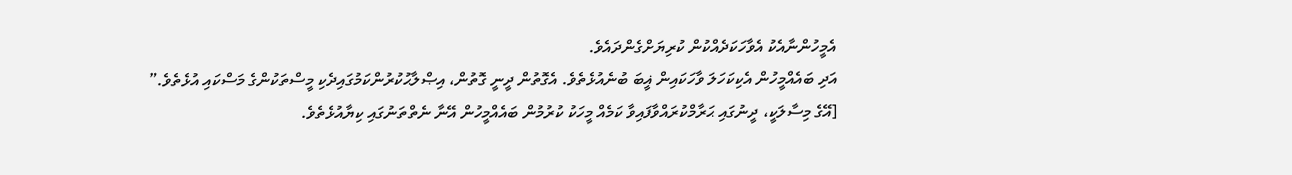އެމީހުންނާއެކު އެވާހަކަދެއްކުން ކުރިޔަށްގެންދައެވެ.
އަދި ބައެއްމީހުން އެކިކަހަލަ ވާހަކައިން ޣީބަ ބުނެއުޅެތެވެ. އެގޮތުން ދީނީ ގޮތުން، އިޞްލާޙުކުރުންކަމުގައިދެކި މީސްތަކުންގެ މަސްކައި އުޅެތެވެ.”
[އޭގެ މިސާލަކީ، ދީނުގައި ޙަރާމްކުރައްވާފައިވާ ކަމެއް މީހަކު ކުރުމުން ބައެއްމީހުން އޭނާ ނެތްތަނުގައި ކިޔާއުޅެތެވެ.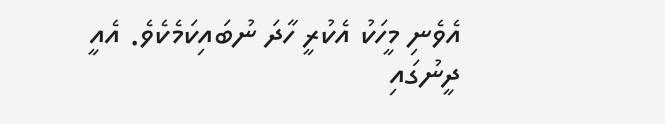އެވެނި މީހަކު އެކުރީ ހާދަ ނުބައިކަމެކެވެ. އެއީ ދީނުގައި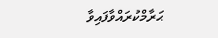ޙަރާމްކުރައްވާފައިވާ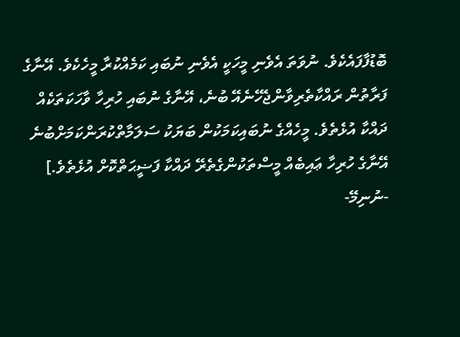ބޮޑުފާފައެކެވެ. ނުވަތަ އެވެނި މީހަކީ އެވެނި ނުބައި ކަމެއްކުރާ މީހެކެވެ. އޭނާގެ ފަރާތުން ރައްކާތެރިވާންޖެހޭނެއޭ ބުނެ، އޭނާގެ ނުބައި ހުރިހާ ވާހަކަތަކެއް ދައްކާ އުޅެތެވެ. މީހެއްގެ ނުބައިކަމަކުން ބަޔަކު ސަލަމާތްކުރަންކަމަށްބުނެ އޭނާގެ ހުރިހާ ޢައިބެއް މީސްތަކުންގެތެރޭ ދައްކާ ފަޟީޙަތްކޮށް އުޅެތެވެ.]
-ނުނިމޭ-